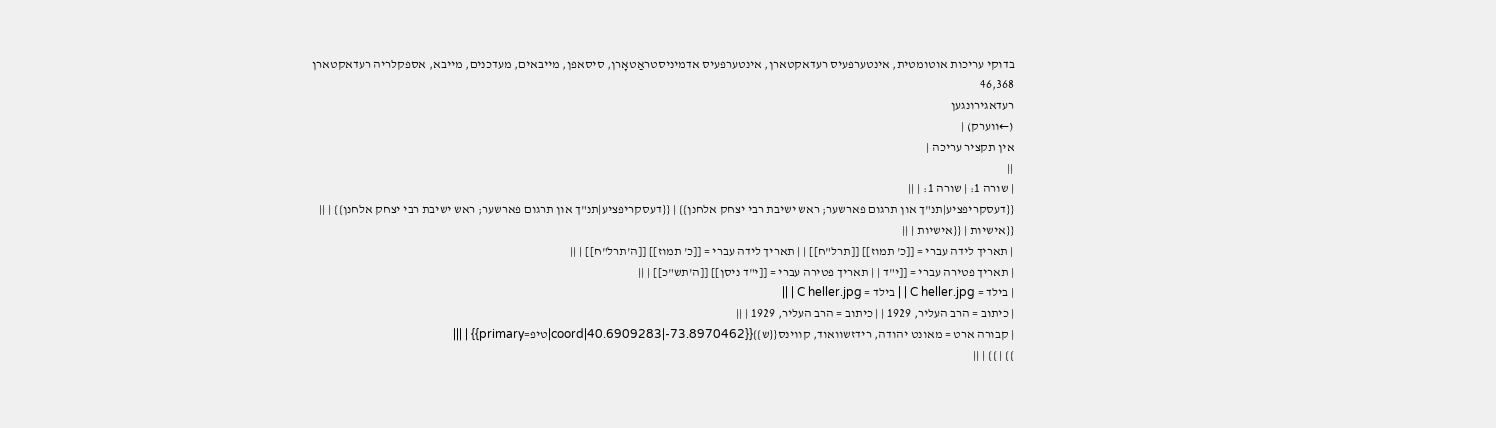בדוקי עריכות אוטומטית, אינטערפעיס רעדאקטארן, אינטערפעיס אדמיניסטראַטאָרן, סיסאפן, מייבאים, מעדכנים, מייבא, אספקלריה רעדאקטארן
46,368
רעדאגירונגען
(←ווערק) |
אין תקציר עריכה |
||
| שורה 1: | שורה 1: | ||
{{דעסקריפציע|תנ"ך און תרגום פארשער; ראש ישיבת רבי יצחק אלחנן}} | {{דעסקריפציע|תנ"ך און תרגום פארשער; ראש ישיבת רבי יצחק אלחנן}} | ||
{{אישיות | {{אישיות | ||
| תאריך לידה עברי = [[כ' תמוז]] [[תרל"ח]] | | תאריך לידה עברי = [[כ' תמוז]] [[ה'תרל"ח]] | ||
| תאריך פטירה עברי = [[י"ד | | תאריך פטירה עברי = [[י"ד ניסן]] [[ה'תש"כ]] | ||
| בילד = C heller.jpg | | בילד = C heller.jpg | ||
| כיתוב = הרב העליר, 1929 | | כיתוב = הרב העליר, 1929 | ||
| קבורה ארט = מאונט יהודה, רידזשוואוד, קווינס{{ש}}{{coord|40.6909283|-73.8970462|טיפ=primary}} | |||
}} | }} | ||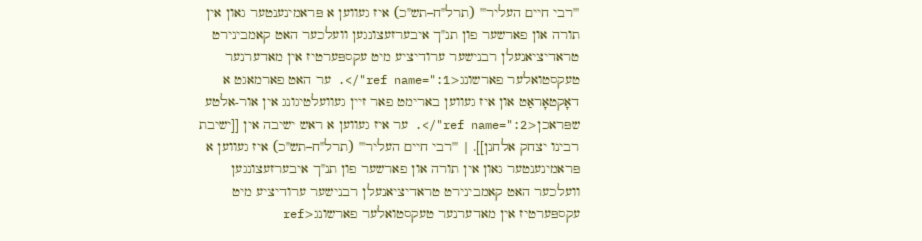'''רבי חיים העליר''' (תרל"ח–תש"כ) איז געווען א פּראמינענטער גאון אין תורה און פארשער פון תנ"ך איבערזעצונגען וועלכער האט קאמבינירט טראדיציאנעלן רבנישער ערודיציע מיט עקספּערטיז אין מאדערנער טעקסטואלער פארשונג<ref name=":1"/>. ער האט פארמאגט א דאָקטאָראַט און איז געווען בארימט פאר זיין געוועלטיגונג אין אור-אלטע שפּראכן<ref name=":2"/>. ער איז געווען א ראש ישיבה אין [[ישיבת רבינו יצחק אלחנן]]. | '''רבי חיים העליר''' (תרל"ח–תש"כ) איז געווען א פּראמינענטער גאון אין תורה און פארשער פון תנ"ך איבערזעצונגען וועלכער האט קאמבינירט טראדיציאנעלן רבנישער ערודיציע מיט עקספּערטיז אין מאדערנער טעקסטואלער פארשונג<ref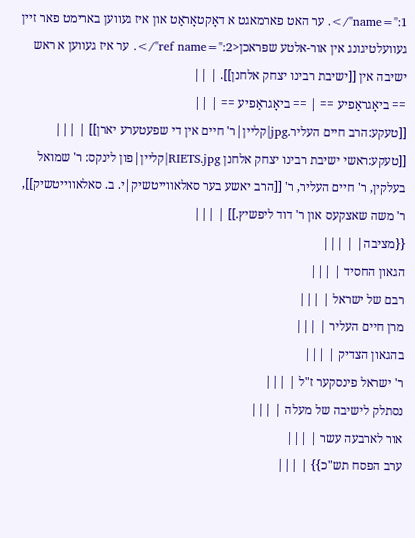name=":1"/>. ער האט פארמאגט א דאָקטאָראַט און איז געווען בארימט פאר זיין געוועלטיגונג אין אור-אלטע שפּראכן<ref name=":2"/>. ער איז געווען א ראש ישיבה אין [[ישיבת רבינו יצחק אלחנן]]. | ||
== ביאָגראַפיע == | == ביאָגראַפיע == | ||
[[טעקע:הרב חיים העליר.jpg|קליין|ר' חיים אין די שפעטערע יארן]] | |||
[[טעקע:ראשי ישיבת רבינו יצחק אלחנן RIETS.jpg|קליין|פון לינקס: ר' שמואל בעלקין, ר' חיים העליר, ר' [[הרב יאשע בער סאלאווייטשיק|י. ב. סאלאווייטשיק]], ר' משה שאצקעס און ר' דוד ליפשיץ.]] | |||
{{מציבה| | |||
הגאון החסיד | |||
רבם של ישראל | |||
מרן חיים העליר | |||
בהגאון הצדיק | |||
ר' ישראל פינסקער ז"ל | |||
נסתלק לישיבה של מעלה | |||
אור לארבעה עשר | |||
ערב הפסח תש"כ}} | |||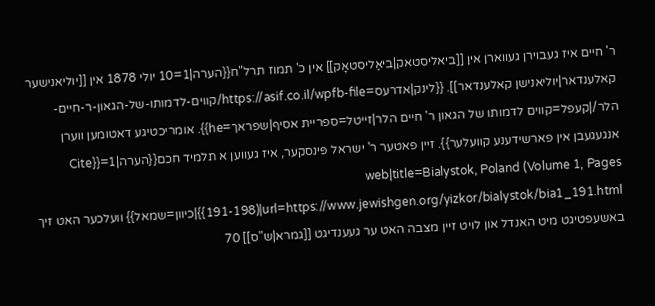ר' חיים איז געבוירן געווארן אין [[ביאליסטאק|ביאַליסטאָק]] אין כ' תמוז תרל"ח{{הערה|1=10 יולי 1878 אין [[יוליאנישער קאלענדאר|יוליאנישן קאלענדאר]]. {{לינק|אדרעס=https://asif.co.il/wpfb-file/קווים-לדמותו-של-הגאון-ר-חיים-הלר/|קעפל=קווים לדמותו של הגאון ר' חיים הלר|זייטל=ספריית אסיף|שפראך=he}}. אומריכטיגע דאטומען ווערן אנגעגעבן אין פארשידענע קוועלער}}. זיין פאטער ר' ישראל פּינסקער, איז געווען א תלמיד חכם{{הערה|1={{Cite web|title=Bialystok, Poland (Volume 1, Pages 191-198)|url=https://www.jewishgen.org/yizkor/bialystok/bia1_191.html}}|כיוון=שמאל}} וועלכער האט זיך באשעפטיגט מיט האנדל און לויט זיין מצבה האט ער געענדיגט [[גמרא|ש"ס]] 70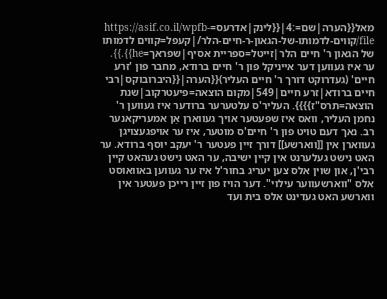מאל{{הערה|שם=:4|{{לינק|אדרעס=https://asif.co.il/wpfb-file/קווים-לדמותו-של-הגאון-ר-חיים-הלר/|קעפל=קווים לדמותו של הגאון ר' חיים הלר|זייטל=ספריית אסיף|שפראך=he}}.}}. ער איז געווען דער אייניקל פון ר' חיים ברודא, מחבר פון 'זרע חיים' (געדרוקט דורך ר' חיים העליר){{הערה|{{היברובוקס|רבי חיים ברודא|זרע חיים|549|מקום הוצאה=פיעטרקוב|שנת הוצאה=תרס"ז}}}}. העליר'ס עלטערער ברודער איז געווען ר' נחמן העליר, וואס איז שפעטער אויך געווארן אַן אמעריקאנער רב. נאך דעם טויט פון ר' חיים'ס מוטער, איז ער אויפגעצויגן געווארן אין [[ווארשע]] דורך זיין פעטער ר' יעקב יוסף ברודא. ער האט נישט געלערנט אין קיין ישיבה, ער האט נישט געהאט קיין רבי'ן, און שוין אלס צען יעריג בחור'ל איז ער געווען באוואוסט אלס "ווארשעווער עילוי". דער הויז פון זיין רייכן פעטער אין ווארשע האט געדינט אלס בית ועד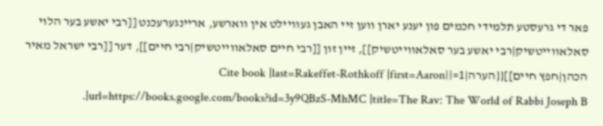פאר די גרעסטע תלמידי חכמים פון יענע יארן ווען זיי האבן געוויילט אין ווארשע, אריינגערעכנט [[רבי יאשע בער הלוי סאלאווייטשיק|רבי יאשע בער סאלאווייטשיק]], זיין זון [[רבי חיים סאלאווייטשיק|רבי חיים]], דער [[רבי ישראל מאיר הכהן|חפץ חיים]]{{הערה|1={{Cite book |last=Rakeffet-Rothkoff |first=Aaron |url=https://books.google.com/books?id=3y9QBzS-MhMC |title=The Rav: The World of Rabbi Joseph B.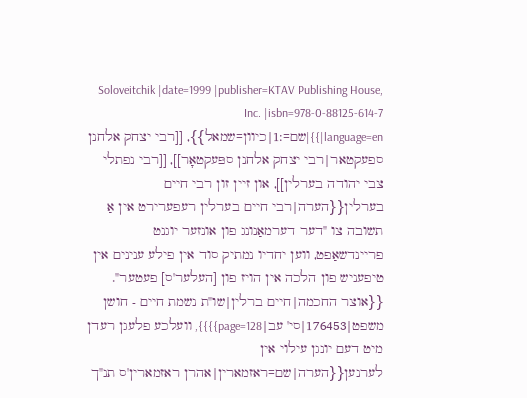Soloveitchik |date=1999 |publisher=KTAV Publishing House, Inc. |isbn=978-0-88125-614-7 |language=en}}|שם=:1|כיוון=שמאל}}, [[רבי יצחק אלחנן ספעקטאר|רבי יצחק אלחנן ספּעקטאָר]], [[רבי נפתלי צבי יהודה בערלין]], און זיין זון רבי חיים בערלין{{הערה|רבי חיים בערלין רעפערירט אין אַ תשובה צו "דער דערמאַנונג פון אונזער יוגנט פריינדשאַפט, ווען יחדיו נמתיק סוד אין פילע ענינים אין טיפעניש פון הלכה אין הויז פון [העלער'ס] פעטער". {{אוצר החכמה|חיים ברלין|שו"ת נשמת חיים - חושן משפט|176453|סי' עב|page=128}}}}, וועלכע פלעגן רעדן מיט דעם יונגן עילוי אין לערנען{{הערה|שם=ראזמארין|אהרן ראזמארין'ס תנ"ך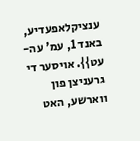ענציקלאפעדיע, באנד 1, עמ' עה-עט}}. אויסער די גרעניצן פון ווארשע, האט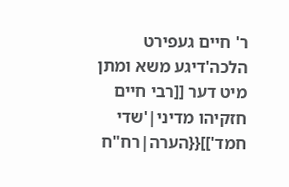ר' חיים געפירט הלכה'דיגע משא ומתן מיט דער [[רבי חיים חזקיהו מדיני|'שדי חמד']]{{הערה|רח"ח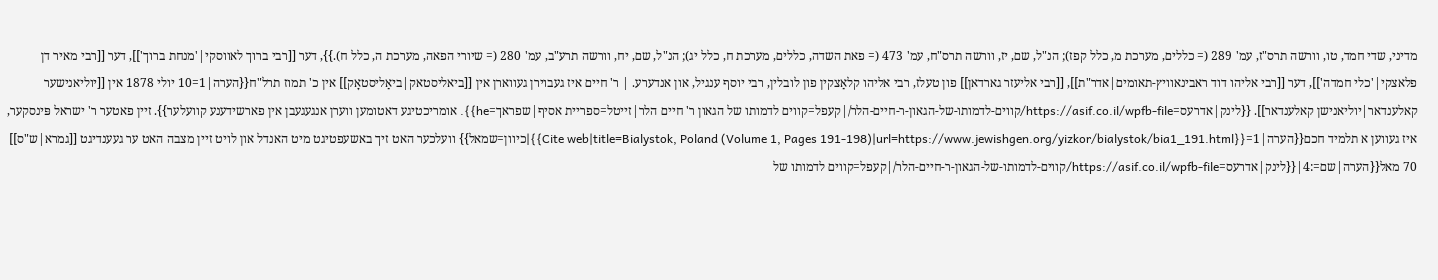מדיני, שדי חמד, טו, וורשה תרס"ז, עמ' 289 (= כללים, מערכת מ, כלל קפז); הנ"ל, שם, יז, וורשה תרס"ח, עמ' 473 (= פאת השדה, כללים, מערכת ח, כלל יג); הנ"ל, שם, יח, וורשה תרע"ב, עמ' 280 (= שיורי הפאה, מערכת ה, כלל ח).}}, דער [[רבי ברוך לאווסקי|'מנחת ברוך']], דער [[רבי מאיר דן פלאצקי|'כלי חמדה']], דער [[רבי אליהו דוד ראבינאוויץ-תאומים|אדר"ת]], [[רבי אליעזר גארדאן]] פון טעלז, רבי אליהו קלאַצקין פון לובלין, רבי יוסף ענגיל, און אנדערע. | ר' חיים איז געבוירן געווארן אין [[ביאליסטאק|ביאַליסטאָק]] אין כ' תמוז תרל"ח{{הערה|1=10 יולי 1878 אין [[יוליאנישער קאלענדאר|יוליאנישן קאלענדאר]]. {{לינק|אדרעס=https://asif.co.il/wpfb-file/קווים-לדמותו-של-הגאון-ר-חיים-הלר/|קעפל=קווים לדמותו של הגאון ר' חיים הלר|זייטל=ספריית אסיף|שפראך=he}}. אומריכטיגע דאטומען ווערן אנגעגעבן אין פארשידענע קוועלער}}. זיין פאטער ר' ישראל פּינסקער, איז געווען א תלמיד חכם{{הערה|1={{Cite web|title=Bialystok, Poland (Volume 1, Pages 191-198)|url=https://www.jewishgen.org/yizkor/bialystok/bia1_191.html}}|כיוון=שמאל}} וועלכער האט זיך באשעפטיגט מיט האנדל און לויט זיין מצבה האט ער געענדיגט [[גמרא|ש"ס]] 70 מאל{{הערה|שם=:4|{{לינק|אדרעס=https://asif.co.il/wpfb-file/קווים-לדמותו-של-הגאון-ר-חיים-הלר/|קעפל=קווים לדמותו של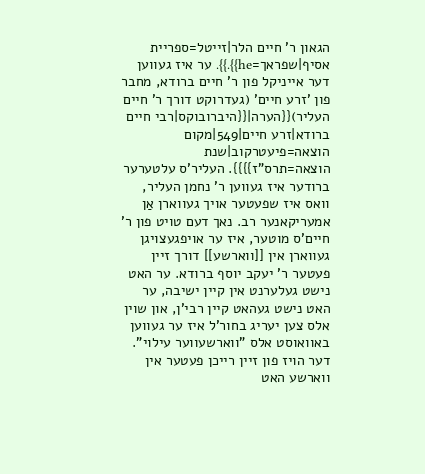הגאון ר' חיים הלר|זייטל=ספריית אסיף|שפראך=he}}.}}. ער איז געווען דער אייניקל פון ר' חיים ברודא, מחבר פון 'זרע חיים' (געדרוקט דורך ר' חיים העליר){{הערה|{{היברובוקס|רבי חיים ברודא|זרע חיים|549|מקום הוצאה=פיעטרקוב|שנת הוצאה=תרס"ז}}}}. העליר'ס עלטערער ברודער איז געווען ר' נחמן העליר, וואס איז שפעטער אויך געווארן אַן אמעריקאנער רב. נאך דעם טויט פון ר' חיים'ס מוטער, איז ער אויפגעצויגן געווארן אין [[ווארשע]] דורך זיין פעטער ר' יעקב יוסף ברודא. ער האט נישט געלערנט אין קיין ישיבה, ער האט נישט געהאט קיין רבי'ן, און שוין אלס צען יעריג בחור'ל איז ער געווען באוואוסט אלס "ווארשעווער עילוי". דער הויז פון זיין רייכן פעטער אין ווארשע האט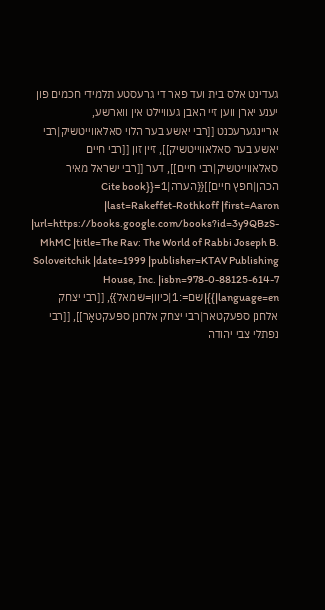געדינט אלס בית ועד פאר די גרעסטע תלמידי חכמים פון יענע יארן ווען זיי האבן געוויילט אין ווארשע, אריינגערעכנט [[רבי יאשע בער הלוי סאלאווייטשיק|רבי יאשע בער סאלאווייטשיק]], זיין זון [[רבי חיים סאלאווייטשיק|רבי חיים]], דער [[רבי ישראל מאיר הכהן|חפץ חיים]]{{הערה|1={{Cite book |last=Rakeffet-Rothkoff |first=Aaron |url=https://books.google.com/books?id=3y9QBzS-MhMC |title=The Rav: The World of Rabbi Joseph B. Soloveitchik |date=1999 |publisher=KTAV Publishing House, Inc. |isbn=978-0-88125-614-7 |language=en}}|שם=:1|כיוון=שמאל}}, [[רבי יצחק אלחנן ספעקטאר|רבי יצחק אלחנן ספּעקטאָר]], [[רבי נפתלי צבי יהודה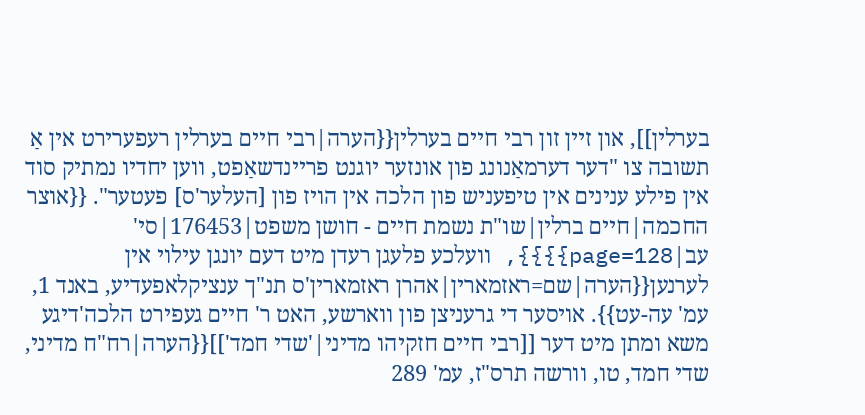בערלין]], און זיין זון רבי חיים בערלין{{הערה|רבי חיים בערלין רעפערירט אין אַ תשובה צו "דער דערמאַנונג פון אונזער יוגנט פריינדשאַפט, ווען יחדיו נמתיק סוד אין פילע ענינים אין טיפעניש פון הלכה אין הויז פון [העלער'ס] פעטער". {{אוצר החכמה|חיים ברלין|שו"ת נשמת חיים - חושן משפט|176453|סי' עב|page=128}}}}, וועלכע פלעגן רעדן מיט דעם יונגן עילוי אין לערנען{{הערה|שם=ראזמארין|אהרן ראזמארין'ס תנ"ך ענציקלאפעדיע, באנד 1, עמ' עה-עט}}. אויסער די גרעניצן פון ווארשע, האט ר' חיים געפירט הלכה'דיגע משא ומתן מיט דער [[רבי חיים חזקיהו מדיני|'שדי חמד']]{{הערה|רח"ח מדיני, שדי חמד, טו, וורשה תרס"ז, עמ' 289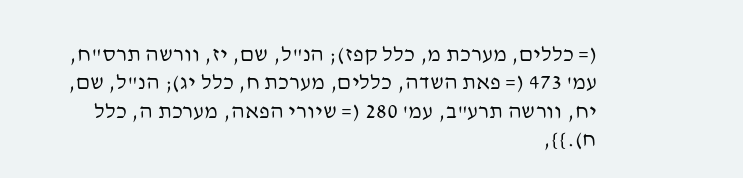(= כללים, מערכת מ, כלל קפז); הנ"ל, שם, יז, וורשה תרס"ח, עמ' 473 (= פאת השדה, כללים, מערכת ח, כלל יג); הנ"ל, שם, יח, וורשה תרע"ב, עמ' 280 (= שיורי הפאה, מערכת ה, כלל ח).}},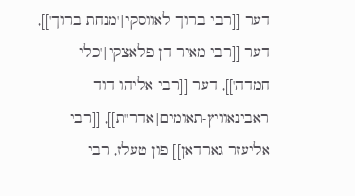דער [[רבי ברוך לאווסקי|'מנחת ברוך']], דער [[רבי מאיר דן פלאצקי|'כלי חמדה']], דער [[רבי אליהו דוד ראבינאוויץ-תאומים|אדר"ת]], [[רבי אליעזר גארדאן]] פון טעלז, רבי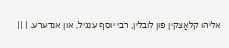אליהו קלאַצקין פון לובלין, רבי יוסף ענגיל, און אנדערע. | ||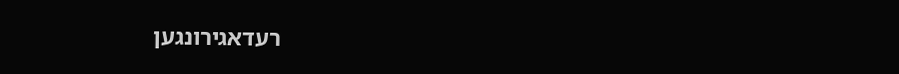רעדאגירונגען